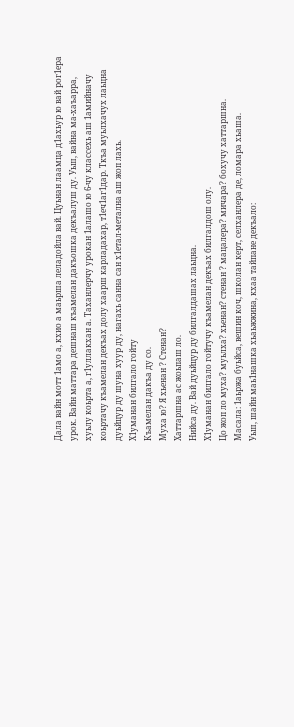Дала вайн мотт 1амо а, кхио а маьрша леладойла вай. Цуьнан лаамца д1ахьур ю вай рог1ера урок. Вайн маттара дешнаш къамелан дакъошка декъалуш ду. Уьш, вайна ма-хаъарра, хуьлу коьрта а, г1уллакхан а. Таханлерчу урокан 1алашо ю 6-чу классехь аш 1амийначу коьртачу къамелан декъах долу хаарш карладахар, т1еч1аг1дар. Ткъа муьлхачух лаьцна дуьйцур ду шуна хуур ду, нагахь санна сан х1етал-метална аш жоп лахь.
Х1уманан билгало гойту
Къамелан дакъа ду со.
Муха ю? Я хьенан ? Стенан?
Хаттаршна ас жоьпаш ло.
Нийса ду. Вай дуьйцур ду билгалдашах лаьцна.
Х1уманан билгало гойтучу къамелан декъах билгалдош олу.
Цо жоп ло муха? муьлха? хьенан? стенан ? мацалера? мичара? бохучу хаттаршна.
Масала: 1аьржа буьйса, вешин коч, школан керт, селханлера де, ломара хьаша.
Уьш, шайн маь1нашка хьаьжжина, кхаа тайпане декъало: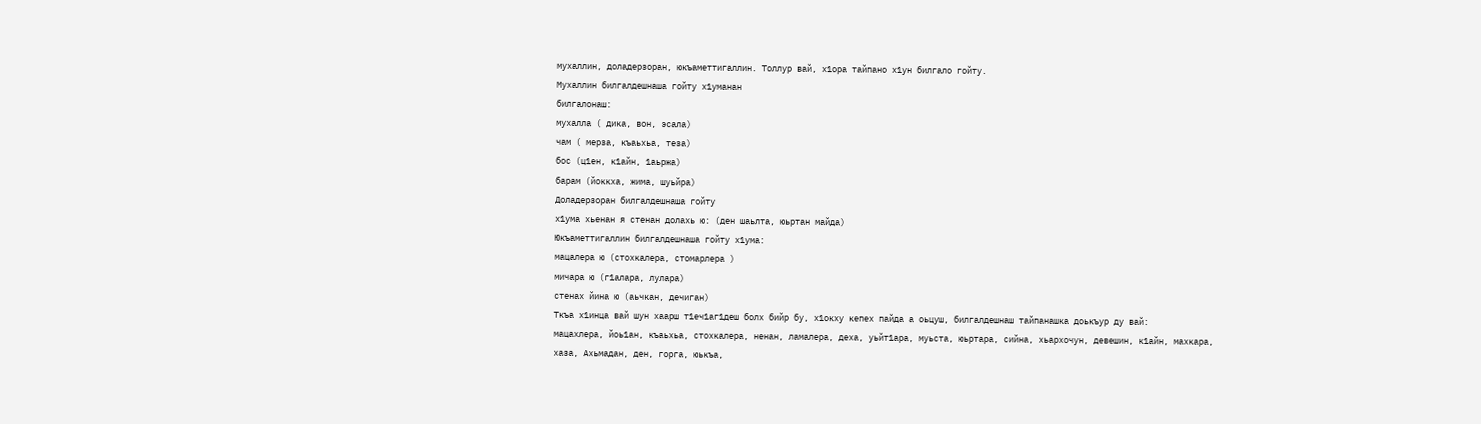мухаллин, доладерзоран, юкъаметтигаллин. Толлур вай, х1ора тайпано х1ун билгало гойту.
Мухаллин билгалдешнаша гойту х1уманан
билгалонаш:
мухалла ( дика, вон, эсала)
чам ( мерза, къаьхьа, теза)
бос (ц1ен, к1айн, 1аьржа)
барам (йоккха, жима, шуьйра)
Доладерзоран билгалдешнаша гойту
х1ума хьенан я стенан долахь ю: (ден шаьлта, юьртан майда)
Юкъаметтигаллин билгалдешнаша гойту х1ума:
мацалера ю (стохкалера, стомарлера )
мичара ю (г1алара, лулара)
стенах йина ю (аьчкан, дечиган)
Ткъа х1инца вай шун хаарш т1еч1аг1деш болх бийр бу, х1окху кепех пайда а оьцуш, билгалдешнаш тайпанашка доькъур ду вай:
мацахлера, йоь1ан, къаьхьа, стохкалера, ненан, ламалера, деха, уьйт1ара, муьста, юьртара, сийна, хьархочун, девешин, к1айн, махкара, хаза, Ахьмадан, ден, горга, юькъа,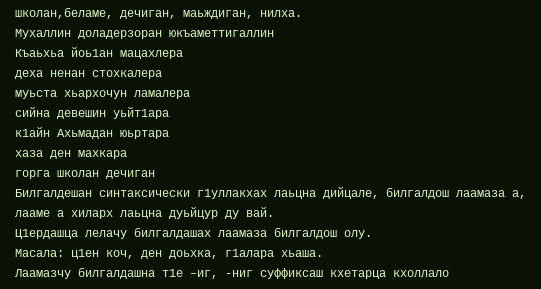школан,беламе, дечиган, маьждиган, нилха.
Мухаллин доладерзоран юкъаметтигаллин
Къаьхьа йоь1ан мацахлера
деха ненан стохкалера
муьста хьархочун ламалера
сийна девешин уьйт1ара
к1айн Ахьмадан юьртара
хаза ден махкара
горга школан дечиган
Билгалдешан синтаксически г1уллакхах лаьцна дийцале, билгалдош лаамаза а, лааме а хиларх лаьцна дуьйцур ду вай.
Ц1ердашца лелачу билгалдашах лаамаза билгалдош олу.
Масала: ц1ен коч, ден доьхка, г1алара хьаша.
Лаамазчу билгалдашна т1е –иг, -ниг суффиксаш кхетарца кхоллало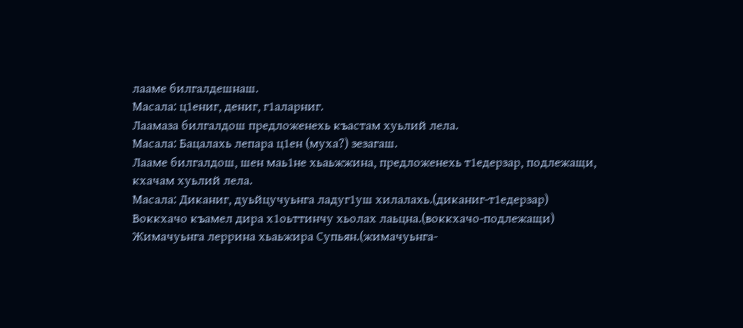лааме билгалдешнаш.
Масала: ц1ениг, дениг, г1аларниг.
Лаамаза билгалдош предложенехь къастам хуьлий лела.
Масала: Бацалахь лепара ц1ен (муха?) зезагаш.
Лааме билгалдош, шен маь1не хьаьжжина, предложенехь т1едерзар, подлежащи, кхачам хуьлий лела.
Масала: Диканиг, дуьйцучуьнга ладуг1уш хилалахь.(диканиг-т1едерзар)
Воккхачо къамел дира х1оьттинчу хьолах лаьцна.(воккхачо-подлежащи)
Жимачуьнга леррина хьаьжира Супьян.(жимачуьнга-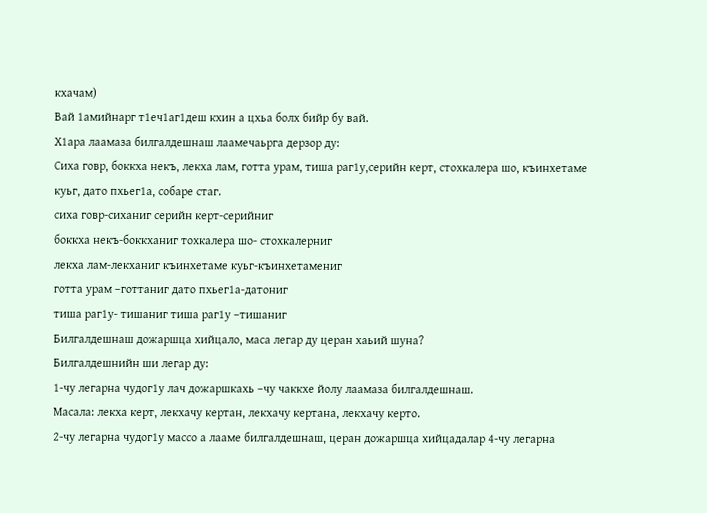кхачам)
Вай 1амийнарг т1еч1аг1деш кхин а цхьа болх бийр бу вай.
Х1ара лаамаза билгалдешнаш лаамечаьрга дерзор ду:
Сиха говр, боккха некъ, лекха лам, готта урам, тиша раг1у,серийн керт, стохкалера шо, къинхетаме куьг, дато пхьег1а, собаре стаг.
сиха говр-сиханиг серийн керт-серийниг
боккха некъ-боккханиг тохкалера шо- стохкалерниг
лекха лам-лекханиг къинхетаме куьг-къинхетамениг
готта урам –готтаниг дато пхьег1а-датониг
тиша раг1у- тишаниг тиша раг1у –тишаниг
Билгалдешнаш дожаршца хийцало, маса легар ду церан хаьий шуна?
Билгалдешнийн ши легар ду:
1-чу легарна чудог1у лач дожаршкахь –чу чаккхе йолу лаамаза билгалдешнаш.
Масала: лекха керт, лекхачу кертан, лекхачу кертана, лекхачу керто.
2-чу легарна чудог1у массо а лааме билгалдешнаш, церан дожаршца хийцадалар 4-чу легарна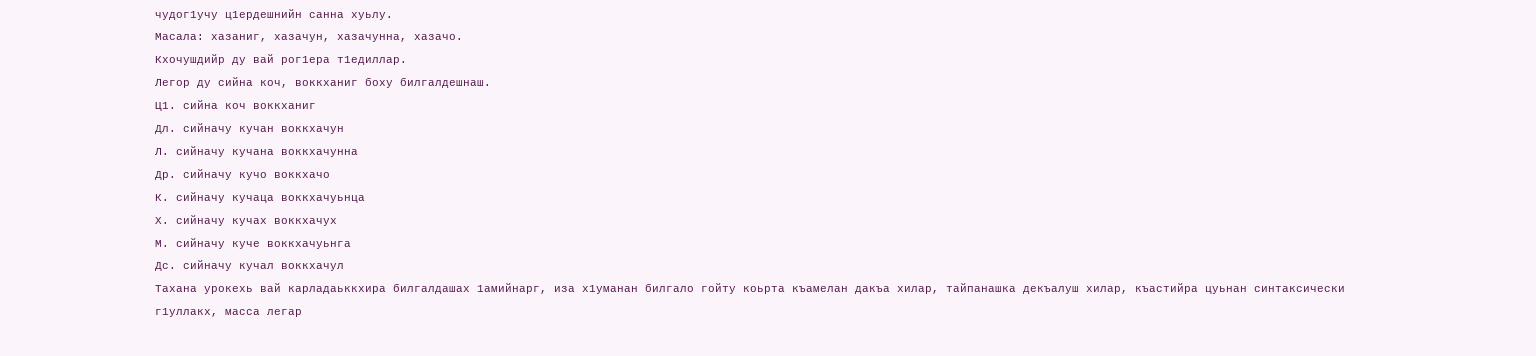чудог1учу ц1ердешнийн санна хуьлу.
Масала: хазаниг, хазачун, хазачунна, хазачо.
Кхочушдийр ду вай рог1ера т1едиллар.
Легор ду сийна коч, воккханиг боху билгалдешнаш.
Ц1. сийна коч воккханиг
Дл. сийначу кучан воккхачун
Л. сийначу кучана воккхачунна
Др. сийначу кучо воккхачо
К. сийначу кучаца воккхачуьнца
Х. сийначу кучах воккхачух
М. сийначу куче воккхачуьнга
Дс. сийначу кучал воккхачул
Тахана урокехь вай карладаьккхира билгалдашах 1амийнарг, иза х1уманан билгало гойту коьрта къамелан дакъа хилар, тайпанашка декъалуш хилар, къастийра цуьнан синтаксически г1уллакх, масса легар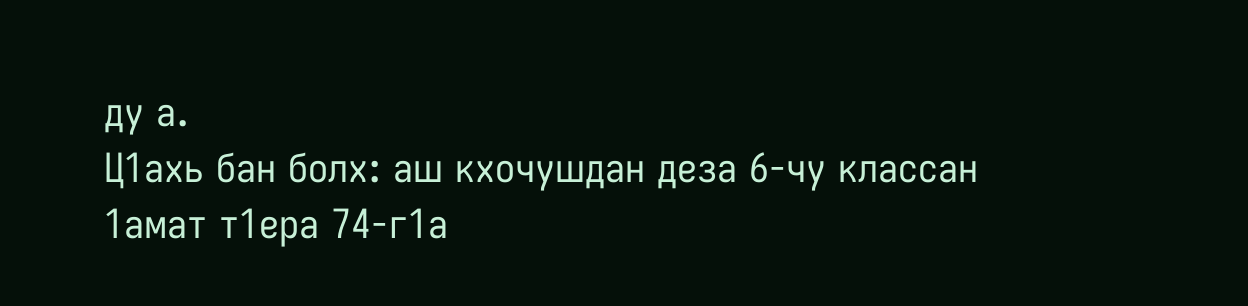ду а.
Ц1ахь бан болх: аш кхочушдан деза 6-чу классан 1амат т1ера 74-г1а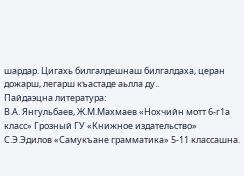шардар. Цигахь билгалдешнаш билгалдаха, церан дожарш, легарш къастаде аьлла ду..
Пайдаэцна литература:
В.А. Янгульбаев, Ж.М.Махмаев «Нохчийн мотт 6-г1а класс» Грозный ГУ «Книжное издательство»
С.Э.Эдилов «Самукъане грамматика» 5-11 классашна.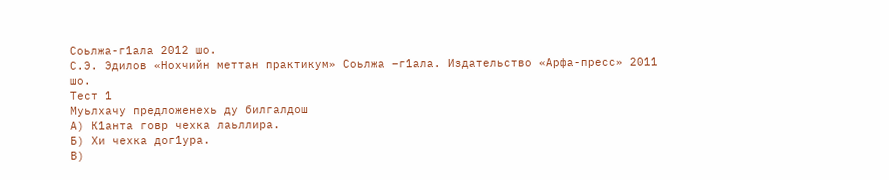Соьлжа-г1ала 2012 шо.
С.Э. Эдилов «Нохчийн меттан практикум» Соьлжа –г1ала. Издательство «Арфа-пресс» 2011 шо.
Тест 1
Муьлхачу предложенехь ду билгалдош
А) К1анта говр чехка лаьллира.
Б) Хи чехка дог1ура.
В)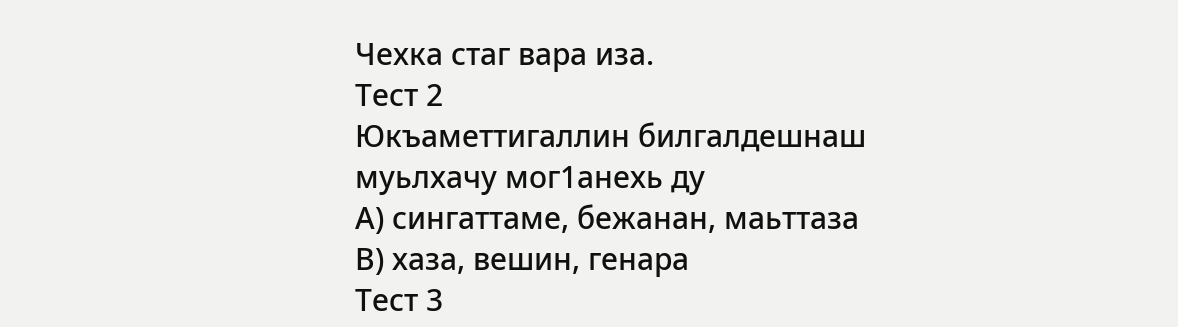Чехка стаг вара иза.
Тест 2
Юкъаметтигаллин билгалдешнаш муьлхачу мог1анехь ду
А) сингаттаме, бежанан, маьттаза
В) хаза, вешин, генара
Тест 3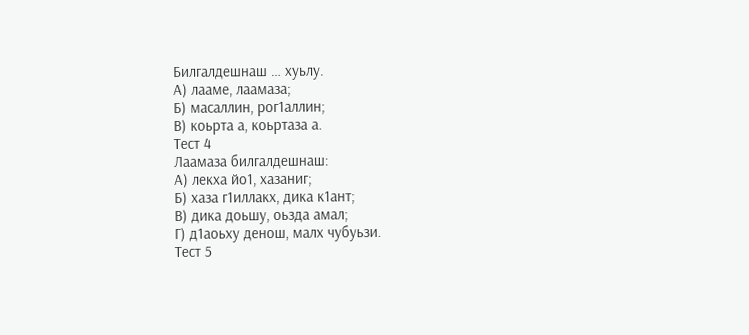Билгалдешнаш … хуьлу.
А) лааме, лаамаза;
Б) масаллин, рог1аллин;
В) коьрта а, коьртаза а.
Тест 4
Лаамаза билгалдешнаш:
А) лекха йо1, хазаниг;
Б) хаза г1иллакх, дика к1ант;
В) дика доьшу, оьзда амал;
Г) д1аоьху денош, малх чубуьзи.
Тест 5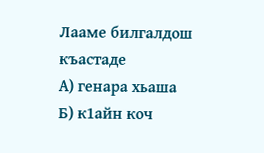Лааме билгалдош къастаде
А) генара хьаша
Б) к1айн коч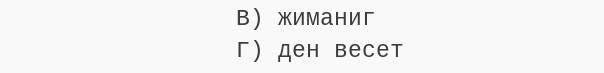В) жиманиг
Г) ден весет